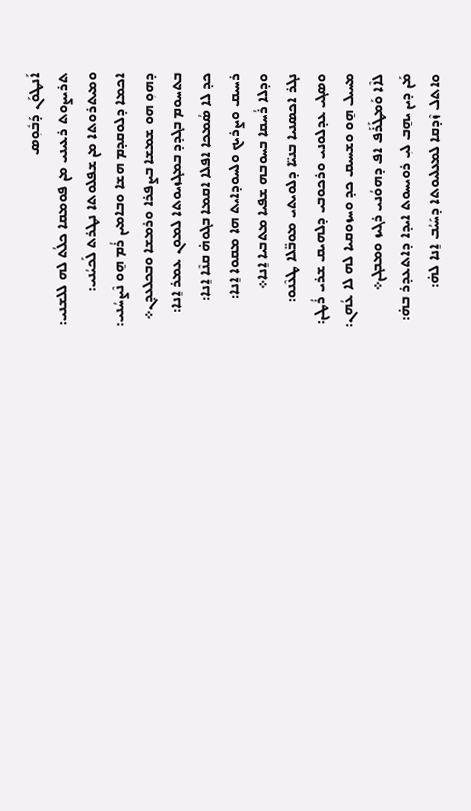ܐܰܢܛܘܰܢ ܕܰܒܽܘܼܣ
ܬܪܝܨܘܬ ܪܥܝܢܝ ܡܢ ܦܘܡܩܐ ܟܠܳܬ ܠܗ ܠܠܫܢܝ:
ܘܡܝܬܪܘܬܐ ܡܢ ܫܦܠܘܬܐ ܢܛܪܬ ܠܰܟܝܳܢܝ:
ܐܟܡܐ ܕܠܘܩܕܡ ܗܫܐ ܘܒܐܡܝܢ ܪܳܡ ܗ̱ܘ ܢܶܨܚܳܢܝ:
ܕܗܘܼ ܗܘ ܫܡܫܐ ܒܨܦܪܐ ܘܪܡܫܐ ܘܒܟܠܥܕܢ܀
ܒܬܚܘܡ ܒܓܕܕ ܒܡܓܙܝܘܬܐ ܠܡܘܢ ܥܡܪ ܐ̱ܢܐ:
ܟܕ ܠܐ ܣܳܡܟܐ ܐܦܠܐ ܐܩܡܐ ܒܓܘܗ̇ ܩܢܶܐ ܐ̱ܢܐ:
ܪܚܝܩ ܘܨܪܝܟ ܘܠܚܘܕܐܝܬ ܗܐ ܡܩܘܐ ܐ̱ܢܐ:
ܘܕܠܐ ܪܳܚܩܐ ܒܚܘܒܗ ܫܦܝܐ ܡܬܒܝܐ ܐ̱ܢܐ܀
ܢܓܪ ܐܟܣܢܝܐ ܒܢܝ̈ܐ ܕܠܘܝܬܝ ܡܘܒ̈ܠܐ ܛܥܶܢܘ:
ܘܣܓܝ ܥܕܠܘܢܝ ܘܪܟܘܒܝ ܕܠܗܝܩ ܫܪܝ ܪܳܛܢ:
ܡܚܝܠ ܗ̱ܘ ܘܫܚܝܩ ܟܕ ܘܚܙܘܩܝܐ ܠܗ ܠܐ ܥܳܗܢ:
ܠܐܶܐ ܘܰܡܛܰܪܰܦ ܐܦ ܕܗܘܳܢܝ ܪܓܝܙ ܘܡܒܓܢ܀
ܡܰܢ ܕܝܢ ܝܗ̱ܒ ܠܝܼ ܪܘܝܚܘܬ ܐܝܕܐ ܕܐܬܥܕܪ ܒܗ̇:
ܘܐܬܠ ܙܶܕܩܐ ܠܡܥܠܝܘܬܐ ܕܚܰܝܳܒ ܐ̱ܢܐ ܠܗ̇: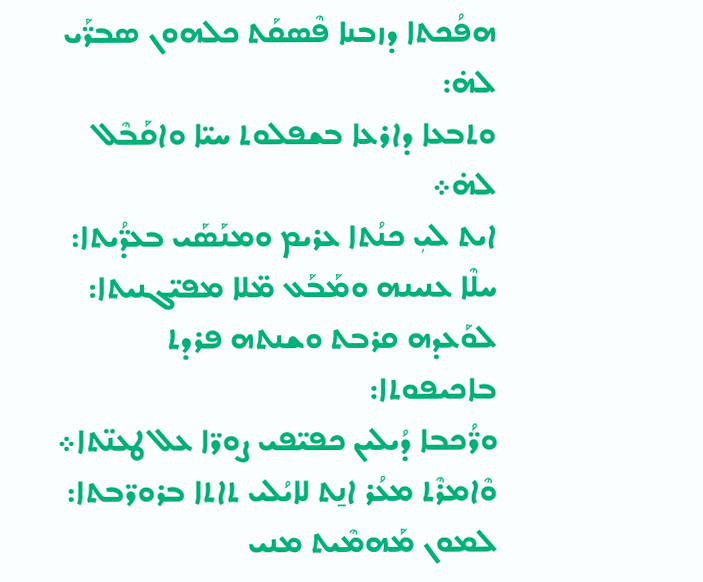ܗܦܳܟܬܐ ܕܙܒܢܐ ܦܶܣܩܰܬ ܟܠܗܘܢ ܣܒܪ̈ܰܝ ܠܗ̇:
ܘܬܒܥܐ ܕܐܪܥܐ ܒܫܦܠܘܬ ܚܝ̈ܐ ܘܐܩܰܒܶܠ ܠܗ̇܀
ܐܝܬ ܠܝܼ ܟܢܳܬܐ ܥܪܝܡ ܘܡܢܰܣܰܝ ܒܥܕ̈ܳܝܬܐ:
ܚܠܶܐ ܥܢܝܢܗ ܘܡܰܒܰܥ ܡ̈ܠܐ ܡܦܝ̈ܓܢܝܬܐ:
ܠܘܰܥܕܗ ܩܪܒܬ ܘܫܢܬܗ ܦܪܕܬ ܒܐܟܝܦܘܬܐ:
ܘܪ̈ܳܟܒܐ ܕܳܝܠܝܢ ܟܦܝ̈ܦܝ ܨܘܪ̈ܐ ܥܠ ܛܥܢ̈ܬܐ܀
ܘܶܐܡܪܶܬ ܡܥܳܪ ܐܢ̱ܬ ܠܐܝܳܠܝ ܬܐܬܐ ܒܪܘܪ̈ܒܬܐ:
ܠܡܘܢ ܡܰܗܡܶܝܬ ܡܢܝ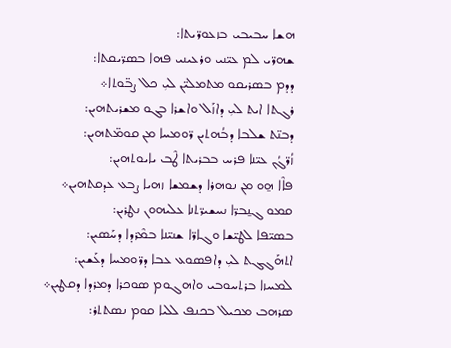ܗܫܐ ܚܒܝܒܝ ܒܙܥܘܪ̈ܝܬܐ:
ܫܗܪ̈ܝ ܠܡ ܥܝ̈ܢܝ ܘܪܥܝܢܝ ܦܗܐ ܒܣܪ̈ܝܩܬܐ:
ܕܕܡ ܒܣܪܝܩܘ ܡܬܡܠܝ̈ܢ ܠܝܼ ܟܠ ܨܒ̈ܘܬܐ܀
ܪܓܬܐ ܐܝܬ ܠܝܼ ܕܐܙܰܠ ܘܐܫܪܐ ܒܓܘ ܡܫܪܝܬܗܝܢ:
ܕܒܢ̈ܬ ܫܠܒܐ ܕܒܳܗܬܝܢ ܪ̈ܘܡܚܐ ܡܢ ܩܘܡ̈ܬܗܝܢ:
ܙܳܪ̈ܓܳܢ ܥܝ̈ܢܐ ܦܪܚ ܒܒܪܝܬܐ ܛܶܒ ܝܐܝܘܬܗܝܢ:
ܦܐܶܐ ܗ̱ܘ ܡܢ ܢܘܗܪܐ ܕܫܡܫܐ ܙܗܝܐ ܨܒܥ ܥܕܩܬܗܝܢ܀
ܩܡܘ ܓܢ̱ܒܪ̈ܐ ܢܚܫܝܪ̈ܬܢܐ ܥܠܝܗܘܢ ܢܛܪܝܢ:
ܒܣܝ̈ܦܐ ܠܛܝ̈ܫܐ ܘܓܐܪ̈ܐ ܫܢܝ̈ܢܐ ܒܡܶܪܕܐ ܕܚܰܣܝܢ:
ܐܬܗܰܓܓܬ ܠܝܼ ܕܐܦܣܘܥ ܥܒܐ ܕܪ̈ܘܡܚܐ ܕܥܰܫܝܢ:
ܠܡܚܙܐ ܒܪܬܚܘܒܝ ܘܐܗܓܘܡ ܣܘܟܪܐ ܕܡܪܕܐ ܕܩܛܝܢ܀
ܣܪܗܒ ܡܟܝܠ ܒܟܢܦ ܠܠܝܐ ܩܘܡ ܢܣܬܬܪ: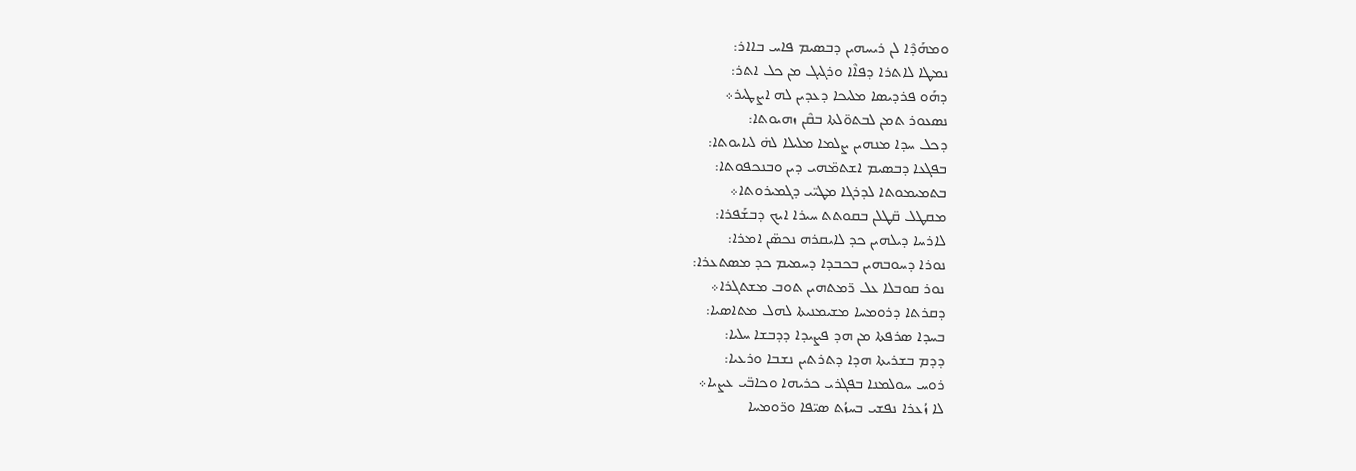ܘܡܗܰܕܶܐ ܠܢ ܪܝܚܗܝܢ ܕܒܣܝܡ ܦܐܚ ܒܐܐܪ:
ܢܡܛܐ ܠܐܬܪܐ ܕܦܐܶܐ ܘܪܓܝܓ ܡܢ ܟܠ ܐܬܪ:
ܕܗܰܘ ܦܪܕܝܣܐ ܡܠܝܟܐ ܕܥܕܝܢ ܠܗ ܐܨܛܝܪ܀
ܢܣܥܘܪ ܬܡܢ ܠܒܬܘ̈ܠܬܐ ܒܩܶܢ ܙܗܝܘܬܐ:
ܕܟܠ ܚܕܐ ܡܢܗܝܢ ܨܠܡܐ ܡܠܝܠܐ ܠܗ̇ ܠܝܐܝܘܬܐ:
ܒܦܓܥܐ ܕܒܣܝܡ ܐܫܬܡ̈ܗܝ ܕܝܢ ܘܒܢܟܦܘܬܐ:
ܒܬܡܝܡܘܬܐ ܠܕܪܓܐ ܡܛܝ̈ܝ ܕܓܡܝܪܘܬܐ܀
ܡܩܛܠ ܩ̈ܛܠܢ ܒܩܘܬܬ ܚܝܪܐ ܐܝܟ ܕܒܫܰܦܪܐ:
ܠܐܪܚܐ ܕܝܠܗܝܢ ܟܕ ܠܐܝܩܪܗ ܢܟܣ̈ܢ ܐܡܪܐ:
ܢܘܪܐ ܕܚܘܒܗܝܢ ܒܟܒܕܐ ܕܚܡܝܡ ܟܕ ܡܣܬܥܪܐ:
ܢܘܪ ܩܘܒܠܐ ܥܠ ܪ̈ܡܬܗܝܢ ܬܘܒ ܡܫܬܓܪܐ܀
ܕܩܪܬܐ ܕܪܘܡܚܐ ܡܫܝܡܢܝܬܐ ܠܗܠ ܡܬܐܣܝܐ:
ܒܚܕܐ ܣܪܦܬܐ ܡܢ ܗܕ ܦܨܝܕܐ ܕܕܒܫܐ ܚܠܝܐ:
ܕܕܡ ܒܫܪܝܬܐ ܗܕܐ ܕܬܪܬܝܢ ܢܫܒܐ ܘܪܥܝܐ:
ܪܘܚ ܚܘܠܡܢܐ ܒܦܓܪܝ ܟܪܝܗܐ ܘܟܐܒ̈ܝ ܥܨܝܐ܀
ܠܐ ܙܳܥܪܐ ܢܦܫܝ ܒܚܙܳܬ ܣܝ̈ܦܐ ܘܪ̈ܘܡܚܐ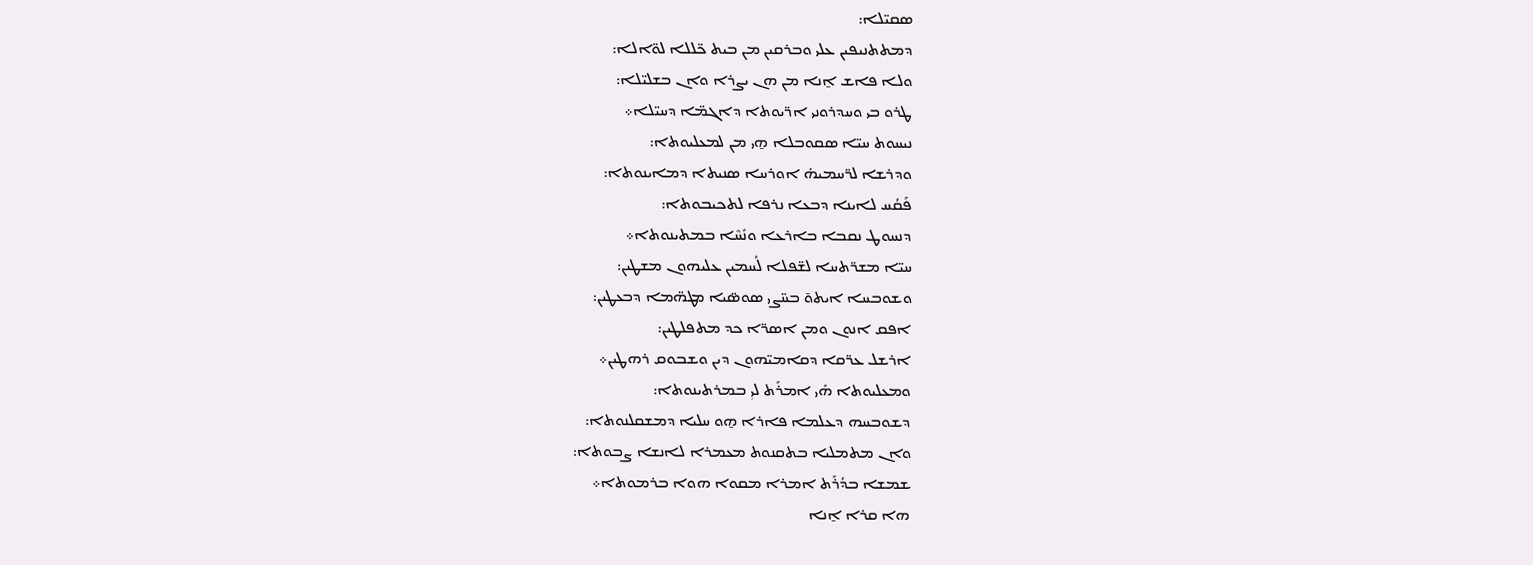ܣܩܝ̈ܠܐ:
ܕܡܬܬܢܝܦܝܢ ܥܠܝ ܘܒܪܩܝܢ ܡܢ ܒܝܬ ܟ̈ܠܠܐ ܠܘ̈ܐܠܐ:
ܘܠܐ ܦܐܫ ܐ̱ܢܐ ܡܢ ܗܢ ܝܨܪܐ ܘܐܢ ܒܫܠܝ̈ܠܐ:
ܛܪܘ ܒܝ ܘܚܕܪܘܢܝ ܐܪ̈ܝܘܬܐ ܕܐܓܡ̈ܐ ܕܚܝ̈ܠܐ܀
ܢܝܚܘܬ ܚܝ̈ܐ ܣܩܘܒܠܐ ܗ̱ܝ ܡܢ ܠܡܥܠܝܘܬܐ:
ܘܕܪܫܐ ܠܪ̈ܚܡܝܗ̇ ܐܘܪܚܐ ܣܢܝܬܐ ܕܡܐܝܢܘܬܐ:
ܦܰܩܳܚ ܠܐܝܢܐ ܕܒܥܐ ܢܪܦܐ ܠܬܟܝܒܘܬܐ:
ܕܢܚܘܛ ܢܩܒܐ ܒܐܪܥܐ ܘܢܺܚܶܐ ܒܡܬܝܢܘܬܐ܀
ܚܝ̈ܐ ܡܫܪ̈ܬܚܐ ܠܫ̈ܦܠܐ ܠܳܚܡܝܢ ܥܠܝܗܘܢ ܡܫܛܝܢ:
ܘܫܘܒܚܐ ܐܝܬܘ̄ ܒܚ̈ܨܝ ܣܘܣ̈ܝܐ ܡܛܗ̈ܡܐ ܕܒܥܛܝܢ:
ܐܦܩ ܐܢܘܢ ܘܡܢ ܐܣܪ̈ܐ ܟܕ ܡܬܦܠܛܝܢ:
ܐܪܫܠ ܥܪ̈ܩܐ ܕܩܐܡܝ̈ܗܘܢ ܕܝܢ ܘܫܒܘܩ ܪܗܛܝܢ܀
ܘܡܥܠܝܘܬܐ ܗܺܝ ܐܡܪܰܬ ܠܝܼ ܒܡܪܬܝܢܘܬܐ:
ܕܫܘܒܚܗ ܕܥܠܡܐ ܦܐܪܐ ܗ̱ܘ ܚܠܝܐ ܕܡܫܩܠܢܘܬܐ:
ܘܐܢ ܡܬܡܠܝܐ ܒܬܩܢܘܬ ܡܥܡܪܐ ܠܐܢܫܐ ܨܒܘܬܐ:
ܫܡܫܐ ܒܕܳܪܰܬ ܐܡܪܐ ܡܩܘܐ ܗܘܐ ܒܪܡܘܬܐ܀
ܗܐ ܩܪܐ ܐ̱ܢܐ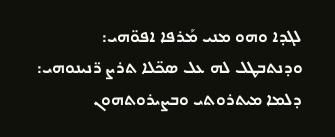ܠܓܕܐ ܘܗܘ ܡܢܝ ܡܰܪܦܐ ܐܦܘ̈ܗܝ:
ܘܕܢܬܒܛܠ ܠܗ ܥܠ ܣܟ̈ܠܐ ܬܪܨ ܪ̈ܢܝܢܘܗܝ:
ܕܠܡܐ ܡܝܬܪܘܬܝ ܘܒܨܝܪܘܬܗܘܢ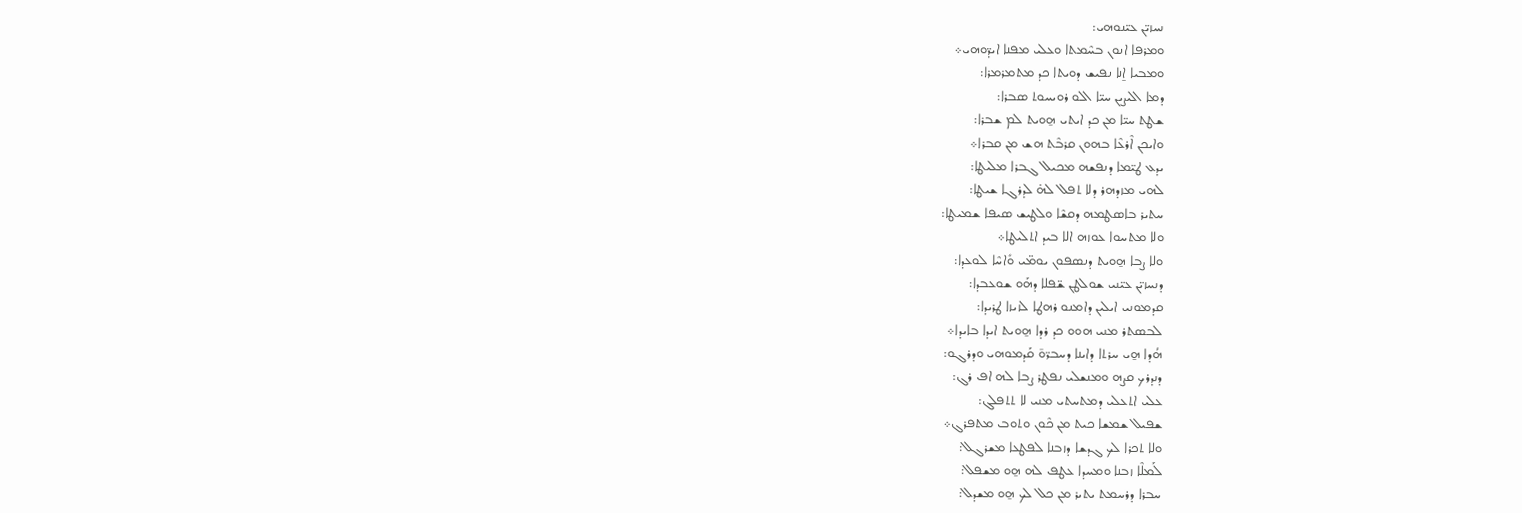ܢܚܙܝ̈ܢ ܥܝ̈ܢܘܗܝ:
ܘܡܪܦܐ ܐܢܘܢ ܒܚܶܡܬܐ ܘܥܠܝ ܡܦܢܐ ܐܝܕ̈ܘܗܝ܀
ܘܡܒܝܐ ܐ̱ܢܐ ܢܦܝܫ ܕܘܝܬܐ ܟܕ ܡܬܡܪܡܪܐ:
ܕܡܐ ܐܠܝܨܝܢ ܚܝ̈ܐ ܐܠܘ ܪܘܝܚܘܬ ܣܒܪܐ:
ܫܛܬ ܚܝ̈ܐ ܡܢ ܟܕ ܐܝܬܝ ܗ̱ܘܝܬ ܠܡ ܫܒܪܐ:
ܘܐܝܟܢ ܐܶܪܥܶܐ ܒܗܘܢ ܩܪܒܶܬ ܗܫ ܡܢ ܩܒܪܐ܀
ܝܕܥ ܛܝ̈ܡܐ ܕܢܦܫܗ ܡܟܝܠ ܓܒܪܐ ܡܠܝܛܐ:
ܠܗܝ ܡܙܕܗܪ ܕܠܐ ܬܦܠ ܠܗ̇ ܠܕܪܓܐ ܫܝܛܐ:
ܚܬܝܪ ܒܐܣܛܡܗ ܕܩܫܶܐ ܘܠܛܝܫ ܣܝܦܐ ܫܡܝܛܐ:
ܘܠܐ ܡܬܚܘܐ ܥܘܙܗ ܐܠܐ ܒܝܕ ܐܬܠܝܛܐ܀
ܘܠܐ ܨܒܐ ܗ̱ܘܝܬ ܕܢܣܦܘܢ ܝܘܡ̈ܝ ܘܺܐܚܶܐ ܠܘܥܕܐ:
ܕܢܚܙܝ̈ܢ ܥܝ̈ܢܝ ܫܘܠܛܢ ܫ̈ܦܠܐ ܕܗܰܘ ܫܘܥܒܕܐ:
ܩܕܡܘܢܝ ܐܝܠܝܢ ܕܐܡܢܘ ܪܗܛܐ ܠܙܝܙܐ ܛܪܝܕܐ:
ܠܒܣܬܪ ܡܢܝ ܗܘܘ ܟܕ ܪܕܐ ܗ̱ܘܝܬ ܐܝܕܐ ܒܐܝܕܐ܀
ܗܳܕܐ ܗ̱ܝ ܚܪܬܐ ܕܐܝܢܐ ܕܚܒܪ̈ܘ̄ ܩܰܕܡܘܗܝ ܘܕܪܓܘ:
ܕܢܕܪܟ ܩܨܗ ܘܡܢܫܠܝ ܢܦܛܪ ܨܒܐ ܠܗ ܐܦ ܪܓ:
ܥܠܝ ܐܬܥܠܝ ܕܡܬܚܬܝ ܡܢܝ ܠܐ ܬܬܦܠܓ:
ܫܦܝܠ ܫܡܫܐ ܟܝܬ ܡܢ ܟܶܘܢ ܘܬܘܒ ܡܬܦܪܓ܀
ܘܠܐ ܬܟܪܐ ܠܟ ܓܕܫܐ ܕܙܒܢܐ ܠܦܛܥܐ ܡܫܪܓܠ:
ܠܰܡܠܶܐ ܙܒܢܐ ܘܡܚܕܐ ܥܛܦ ܠܗ ܗ̱ܘ ܡܫܦܠ:
ܚܒܪܐ ܕܪܚܡܬ ܝܬܝܪ ܡܢ ܟܠ ܠܟ ܗ̱ܘ ܡܫܕܠ: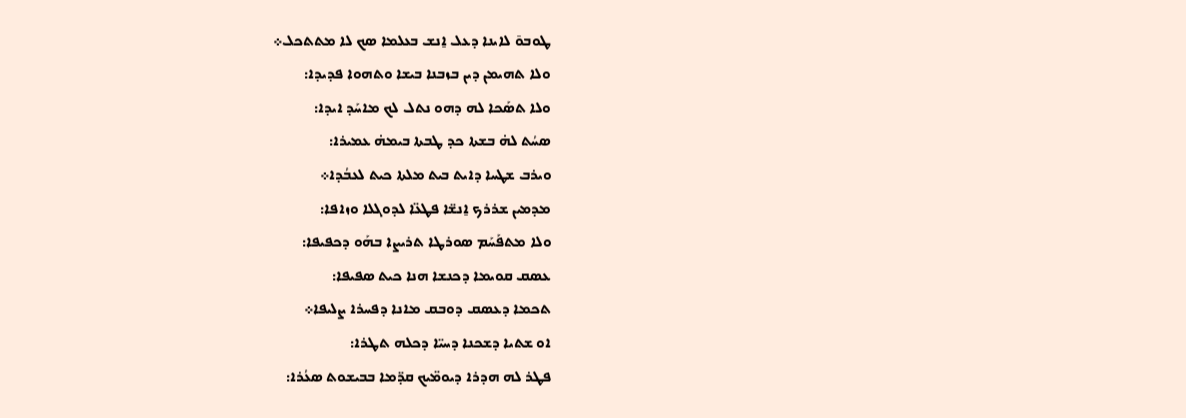ܛܘܒܘ̄ ܠܐܝܢܐ ܕܥܠ ܐ̱ܢܫ ܒܥܠܡܐ ܣܟ ܠܐ ܡܬܬܟܠ܀
ܘܠܐ ܬܗܝܡܢ ܕܝܢ ܒܙܒܢܐ ܒܝܫܐ ܘܬܗܘܐ ܦܕܝܕܐ:
ܘܠܐ ܬܣܰܟܐ ܠܗ ܕܗܘ ܢܬܠ ܠܟ ܡܐܚܰܕ ܐܝܕܐ:
ܣܚܳܬ ܠܗ̇ ܒܫܬܐ ܟܕ ܛܒܬܐ ܒܝܡܗ̇ ܥܡܝܪܐ:
ܘܝܪܒ ܫܛܚܐ ܕܐܝܬ ܒܝܬ ܡܠܬܐ ܟܝܬ ܠܥܒܳܕܐ܀
ܡܕܡܝܢ ܫܪܪܟ ܐ̱ܢܫ̈ܐ ܦܛܥ̈ܐ ܠܕܘܓܠܐ ܘܙܐܦܐ:
ܘܠܐ ܡܬܦܰܚܰܡ ܣܘܪܛܐ ܬܪܝܨܐ ܒܗܰܘ ܕܟܦܝܦܐ:
ܥܣܩ ܩܘܝܡܐ ܕܟܢܫܐ ܗܢܐ ܟܝܬ ܣܦܝܦܐ:
ܬܟܡܐ ܕܥܣܩ ܕܘܒܩ ܡܐܢܐ ܕܦܚܪܐ ܨܠܝܦܐ܀
ܐܘ ܫܬܝܐ ܕܫܟܢܐ ܕܚܝ̈ܐ ܕܟܠܗ ܬܛܪܐ:
ܦܛܪ ܠܗ ܗܕܪܐ ܕܝܘܡ̈ܝܟ ܩܕ̈ܡܐ ܒܒܝܫܘܬ ܣܥܳܪܐ: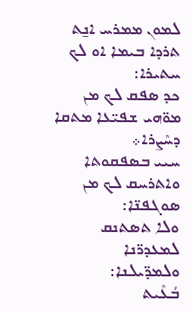ܠܡܘܢ ܡܡܪܚ ܐܢ̱ܬ ܬܪܕܐ ܒܝܡܐ ܐܘ ܠܟ ܚܬܝܪܐ:
ܟܕ ܣܦܩ ܠܟ ܡܢ ܡܘ̈ܗܝ ܫܦܝ̈ܥܐ ܡܬܩܐ ܕܚܶܨܪܐ܀
ܚܝܝ ܒܣܦܩܘܬܐ ܘܐܬܪܚܩ ܠܟ ܡܢ ܣܘܓܦܢ̈ܐ:
ܘܠܐ ܬܣܬܢܩ ܠܡܥܕܪ̈ܢܐ ܘܠܡܕ̈ܝܠܢܐ:
ܒܳܥܶܝܬ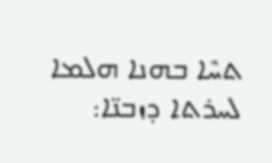ܬܚܶܐ ܒܗܢܐ ܗܠܡܐ ܠܚܪܬܐ ܕܙܒܢ̈ܐ: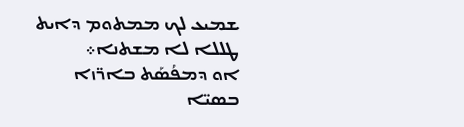ܫܡܝܥ ܠܟ ܡܡܬܘܡ ܕܐܝܬ ܛܠܠܐ ܠܐ ܡܫܬܢܐ܀
ܐܘ ܕܡܦܳܣܰܬ ܒܐܪ̈ܙܐ ܒܣܝ̈ܐ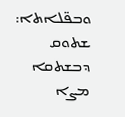ܘܒܦ̈ܠܐܬܐ:
ܫܬܘܩ ܕܒܫܬܩܐ ܡܨܐ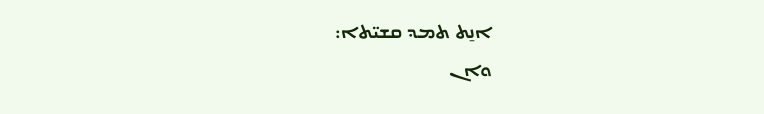ܐܢ̱ܬ ܬܡܕ ܩܫܝ̈ܬܐ:
ܘܐܢ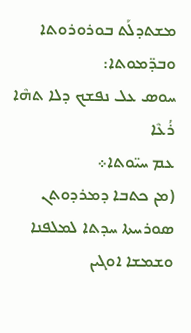ܡܫܬܕܠܰܬ ܒܘܪܘܪܘܬܐ ܘܒܕ̈ܡܘܬܐ:
ܚܘܣ ܥܠ ܢܦܫܟ ܕܠܐ ܬܗܶܐ ܪܳܥܶܐ
ܥܡ ܚܝ̈ܘܬܐ܀
(ܡܢ ܟܬܒܐ ܕܡܪܕܘܬܢ ܣܘܪܝܝܬܐ ܚܕܬܐ ܠܡܠܦܢܐ ܘܫܡܫܐ ܐܘܓܝܢ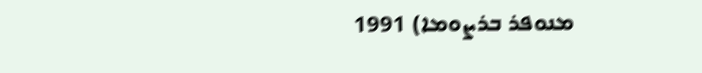ܡܢܘܦܪ ܒܪܨܘܡܐ) 1991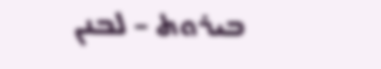ܒܝܪܘܬ – ܠܒܢܢ